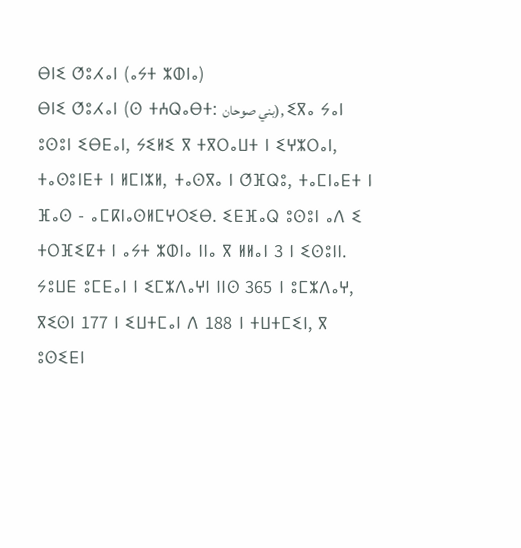ⴱⵏⵉ ⵚⵓⵃⴰⵏ (ⴰⵢⵜ ⵣⵀⵏⴰ)
ⴱⵏⵉ ⵚⵓⵃⴰⵏ (ⵙ ⵜⵄⵕⴰⴱⵜ: بني صوحان), ⵉⴳⴰ ⵢⴰⵏ ⵓⵙⵓⵏ ⵉⴱⴹⴰⵏ, ⵢⵉⵍⵉ ⴳ ⵜⴳⵔⴰⵡⵜ ⵏ ⵉⵖⵣⵔⴰⵏ, ⵜⴰⵙⵓⵏⴹⵜ ⵏ ⵍⵎⵏⵣⵍ, ⵜⴰⵙⴳⴰ ⵏ ⵚⴼⵕⵓ, ⵜⴰⵎⵏⴰⴹⵜ ⵏ ⴼⴰⵙ - ⴰⵎⴽⵏⴰⵙⵍⵎⵖⵔⵉⴱ. ⵉⴹⴼⴰⵕ ⵓⵙⵓⵏ ⴰⴷ ⵉ ⵜⵔⴼⵉⵇⵜ ⵏ ⴰⵢⵜ ⵣⵀⵏⴰ ⵏⵏⴰ ⴳ ⵍⵍⴰⵏ 3 ⵏ ⵉⵙⵓⵏⵏ. ⵢⵓⵡⴹ ⵓⵎⴹⴰⵏ ⵏ ⵉⵎⵣⴷⴰⵖⵏ ⵏⵏⵙ 365 ⵏ ⵓⵎⵣⴷⴰⵖ, ⴳⵉⵙⵏ 177 ⵏ ⵉⵡⵜⵎⴰⵏ ⴷ 188 ⵏ ⵜⵡⵜⵎⵉⵏ, ⴳ ⵓⵙⵉⴹⵏ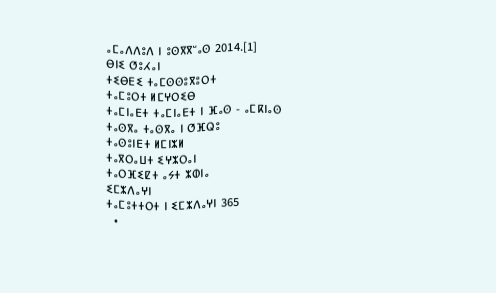ⴰⵎⴰⴷⴷⵓⴷ ⵏ ⵓⵙⴳⴳⵯⴰⵙ 2014.[1]
ⴱⵏⵉ ⵚⵓⵃⴰⵏ
ⵜⵉⴱⴹⵉ ⵜⴰⵎⵙⵙⵓⴳⵓⵔⵜ
ⵜⴰⵎⵓⵔⵜ ⵍⵎⵖⵔⵉⴱ
ⵜⴰⵎⵏⴰⴹⵜ ⵜⴰⵎⵏⴰⴹⵜ ⵏ ⴼⴰⵙ - ⴰⵎⴽⵏⴰⵙ
ⵜⴰⵙⴳⴰ ⵜⴰⵙⴳⴰ ⵏ ⵚⴼⵕⵓ
ⵜⴰⵙⵓⵏⴹⵜ ⵍⵎⵏⵣⵍ
ⵜⴰⴳⵔⴰⵡⵜ ⵉⵖⵣⵔⴰⵏ
ⵜⴰⵔⴼⵉⵇⵜ ⴰⵢⵜ ⵣⵀⵏⴰ
ⵉⵎⵣⴷⴰⵖⵏ
ⵜⴰⵎⵓⵜⵜⵔⵜ ⵏ ⵉⵎⵣⴷⴰⵖⵏ 365
  •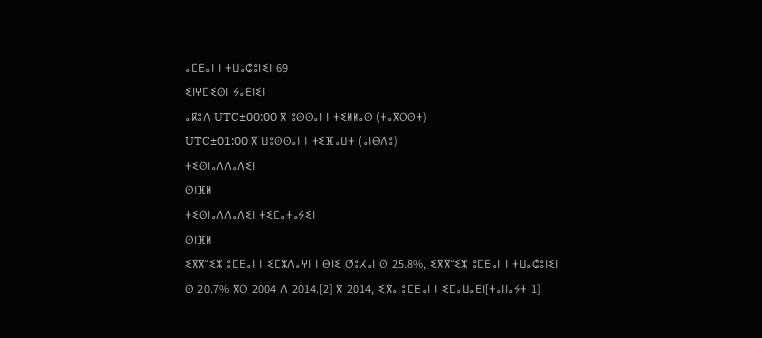ⴰⵎⴹⴰⵏ ⵏ ⵜⵡⴰⵛⵓⵏⵉⵏ 69
ⵉⵏⵖⵎⵉⵙⵏ ⵢⴰⴹⵏⵉⵏ
ⴰⴽⵓⴷ UTC±00:00 ⴳ ⵓⵙⵙⴰⵏ ⵏ ⵜⵉⵍⵍⴰⵙ (ⵜⴰⴳⵔⵙⵜ)
UTC±01:00 ⴳ ⵡⵓⵙⵙⴰⵏ ⵏ ⵜⵉⴼⴰⵡⵜ (ⴰⵏⴱⴷⵓ)
ⵜⵉⵙⵏⴰⴷⴷⴰⴷⵉⵏ
ⵙⵏⴼⵍ
ⵜⵉⵙⵏⴰⴷⴷⴰⴷⵉⵏ ⵜⵉⵎⴰⵜⴰⵢⵉⵏ
ⵙⵏⴼⵍ
ⵉⴳⴳⵯⵉⵣ ⵓⵎⴹⴰⵏ ⵏ ⵉⵎⵣⴷⴰⵖⵏ ⵏ ⴱⵏⵉ ⵚⵓⵃⴰⵏ ⵙ 25.8%, ⵉⴳⴳⵯⵉⵣ ⵓⵎⴹⴰⵏ ⵏ ⵜⵡⴰⵛⵓⵏⵉⵏ ⵙ 20.7% ⴳⵔ 2004 ⴷ 2014.[2] ⴳ 2014, ⵉⴳⴰ ⵓⵎⴹⴰⵏ ⵏ ⵉⵎⴰⵡⴰⴹⵏ[ⵜⴰⵏⵏⴰⵢⵜ 1]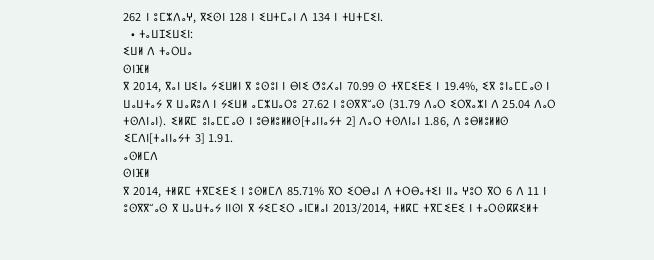262 ⵏ ⵓⵎⵣⴷⴰⵖ, ⴳⵉⵙⵏ 128 ⵏ ⵉⵡⵜⵎⴰⵏ ⴷ 134 ⵏ ⵜⵡⵜⵎⵉⵏ.
  • ⵜⴰⵡⵊⵉⵡⵉⵏ:
ⵉⵡⵍ ⴷ ⵜⴰⵔⵡⴰ
ⵙⵏⴼⵍ
ⴳ 2014, ⴳⴰⵏ ⵡⵉⵏⴰ ⵢⵉⵡⵍⵏ ⴳ ⵓⵙⵓⵏ ⵏ ⴱⵏⵉ ⵚⵓⵃⴰⵏ 70.99 ⵙ ⵜⴳⵎⵉⴹⵉ ⵏ 19.4%, ⵉⴳ ⵓⵏⴰⵎⵎⴰⵙ ⵏ ⵡⴰⵡⵜⴰⵢ ⴳ ⵡⴰⴽⵓⴷ ⵏ ⵢⵉⵡⵍ ⴰⵎⵣⵡⴰⵔⵓ 27.62 ⵏ ⵓⵙⴳⴳⵯⴰⵙ (31.79 ⴷⴰⵔ ⵉⵔⴳⴰⵣⵏ ⴷ 25.04 ⴷⴰⵔ ⵜⵙⴷⵏⴰⵏ). ⵉⵍⴽⵎ ⵓⵏⴰⵎⵎⴰⵙ ⵏ ⵓⴱⵍⵓⵍⵍⵙ[ⵜⴰⵏⵏⴰⵢⵜ 2] ⴷⴰⵔ ⵜⵙⴷⵏⴰⵏ 1.86, ⴷ ⵓⴱⵍⵓⵍⵍⵙ ⵉⵎⴷⵏ[ⵜⴰⵏⵏⴰⵢⵜ 3] 1.91.
ⴰⵙⵍⵎⴷ
ⵙⵏⴼⵍ
ⴳ 2014, ⵜⵍⴽⵎ ⵜⴳⵎⵉⴹⵉ ⵏ ⵓⵙⵍⵎⴷ 85.71% ⴳⵔ ⵉⵔⴱⴰⵏ ⴷ ⵜⵔⴱⴰⵜⵉⵏ ⵏⵏⴰ ⵖⵓⵔ ⴳⵔ 6 ⴷ 11 ⵏ ⵓⵙⴳⴳⵯⴰⵙ ⴳ ⵡⴰⵡⵜⴰⵢ ⵏⵏⵙⵏ ⴳ ⵢⵉⵎⵉⵔ ⴰⵏⵎⵍⴰⵏ 2013/2014, ⵜⵍⴽⵎ ⵜⴳⵎⵉⴹⵉ ⵏ ⵜⴰⵔⵙⴽⴽⵉⵍⵜ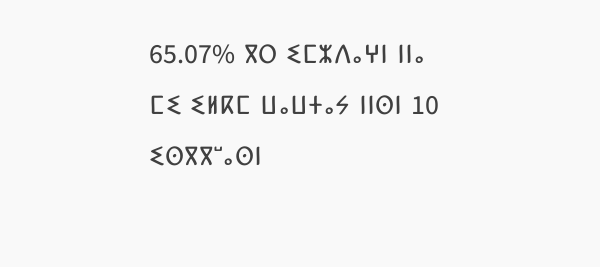65.07% ⴳⵔ ⵉⵎⵣⴷⴰⵖⵏ ⵏⵏⴰ ⵎⵉ ⵉⵍⴽⵎ ⵡⴰⵡⵜⴰⵢ ⵏⵏⵙⵏ 10 ⵉⵙⴳⴳⵯⴰⵙⵏ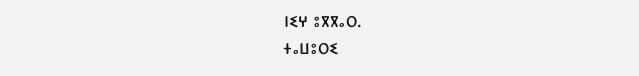ⵏⵉⵖ ⵓⴳⴳⴰⵔ.
ⵜⴰⵡⵓⵔⵉ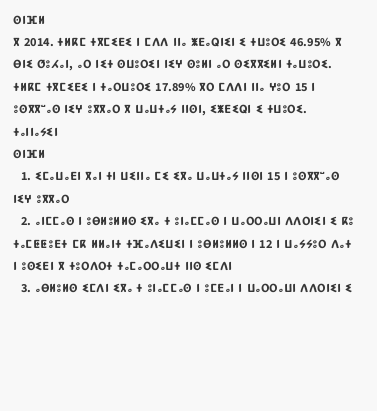ⵙⵏⴼⵍ
ⴳ 2014. ⵜⵍⴽⵎ ⵜⴳⵎⵉⴹⵉ ⵏ ⵎⴷⴷ ⵏⵏⴰ ⵥⴹⴰⵕⵏⵉⵏ ⵉ ⵜⵡⵓⵔⵉ 46.95% ⴳ ⴱⵏⵉ ⵚⵓⵃⴰⵏ, ⴰⵔ ⵏⵉⵜ ⵙⵡⵓⵔⵉⵏ ⵏⵉⵖ ⵙⵓⵍⵏ ⴰⵔ ⵙⵉⴳⴳⵉⵍⵏ ⵜⴰⵡⵓⵔⵉ. ⵜⵍⴽⵎ ⵜⴳⵎⵉⴹⵉ ⵏ ⵜⴰⵔⵡⵓⵔⵉ 17.89% ⴳⵔ ⵎⴷⴷⵏ ⵏⵏⴰ ⵖⵓⵔ 15 ⵏ ⵓⵙⴳⴳⵯⴰⵙ ⵏⵉⵖ ⵓⴳⴳⴰⵔ ⴳ ⵡⴰⵡⵜⴰⵢ ⵏⵏⵙⵏ, ⵉⵥⴹⵉⵕⵏ ⵉ ⵜⵡⵓⵔⵉ.
ⵜⴰⵏⵏⴰⵢⵉⵏ
ⵙⵏⴼⵍ
  1. ⵉⵎⴰⵡⴰⴹⵏ ⴳⴰⵏ ⵜⵏ ⵡⵉⵏⵏⴰ ⵎⵉ ⵉⴳⴰ ⵡⴰⵡⵜⴰⵢ ⵏⵏⵙⵏ 15 ⵏ ⵓⵙⴳⴳⵯⴰⵙ ⵏⵉⵖ ⵓⴳⴳⴰⵔ
  2. ⴰⵏⵎⵎⴰⵙ ⵏ ⵓⴱⵍⵓⵍⵍⵙ ⵉⴳⴰ ⵜ ⵓⵏⴰⵎⵎⴰⵙ ⵏ ⵡⴰⵔⵔⴰⵡⵏ ⴷⴷⵔⵏⵉⵏ ⵉ ⴽⵓ ⵜⴰⵎⵟⵟⵓⴹⵜ ⵎⴽ ⵍⵍⴰⵏⵜ ⵜⴼⴰⴷⵉⵡⵉⵏ ⵏ ⵓⴱⵍⵓⵍⵍⵙ ⵏ 12 ⵏ ⵡⴰⵢⵢⵓⵔ ⴷⴰⵜ ⵏ ⵓⵙⵉⴹⵏ ⴳ ⵜⵓⵔⴷⵔⵜ ⵜⴰⵎⴰⵔⵔⴰⵡⵜ ⵏⵏⵙ ⵉⵎⴷⵏ
  3. ⴰⴱⵍⵓⵍⵙ ⵉⵎⴷⵏ ⵉⴳⴰ ⵜ ⵓⵏⴰⵎⵎⴰⵙ ⵏ ⵓⵎⴹⴰⵏ ⵏ ⵡⴰⵔⵔⴰⵡⵏ ⴷⴷⵔⵏⵉⵏ ⵉ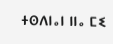ⵜⵙⴷⵏⴰⵏ ⵏⵏⴰ ⵎⵉ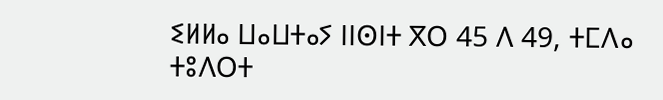ⵉⵍⵍⴰ ⵡⴰⵡⵜⴰⵢ ⵏⵏⵙⵏⵜ ⴳⵔ 45 ⴷ 49, ⵜⵎⴷⴰ ⵜⵓⴷⵔⵜ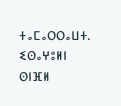ⵜⴰⵎⴰⵔⵔⴰⵡⵜ.
ⵉⵙⴰⵖⵓⵍⵏ
ⵙⵏⴼⵍ